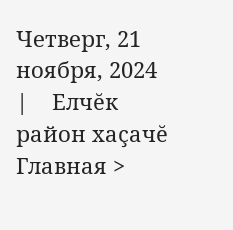Четверг, 21 ноября, 2024   |    Елчĕк район хаçачĕ
Главная >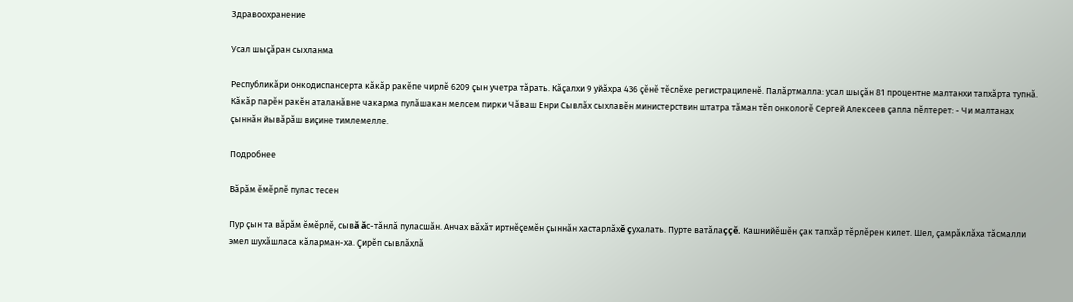Здравоохранение

Усал шыçăран сыхланма

Республикăри онкодиспансерта кăкăр ракĕпе чирлĕ 6209 çын учетра тăрать. Кăçалхи 9 уйăхра 436 çĕнĕ тĕслĕхе регистрациленĕ. Палăртмалла: усал шыçăн 81 процентне малтанхи тапхăрта тупнă. Кăкăр парĕн ракĕн аталанăвне чакарма пулăшакан мелсем пирки Чăваш Енри Сывлăх сыхлавĕн министерствин штатра тăман тĕп онкологĕ Сергей Алексеев çапла пĕлтерет: - Чи малтанах çыннăн йывăрăш виçине тимлемелле.

Подробнее

Вăрăм ĕмĕрлĕ пулас тесен

Пур çын та вăрăм ĕмĕрлĕ, сывă ăс-тăнлă пуласшăн. Анчах вăхăт иртнĕçемĕн çыннăн хастарлăхĕ çухалать. Пурте ватăлаççĕ. Кашнийĕшĕн çак тапхăр тĕрлĕрен килет. Шел, çамрăклăха тăсмалли эмел шухăшласа кăларман-ха. Çирĕп сывлăхлă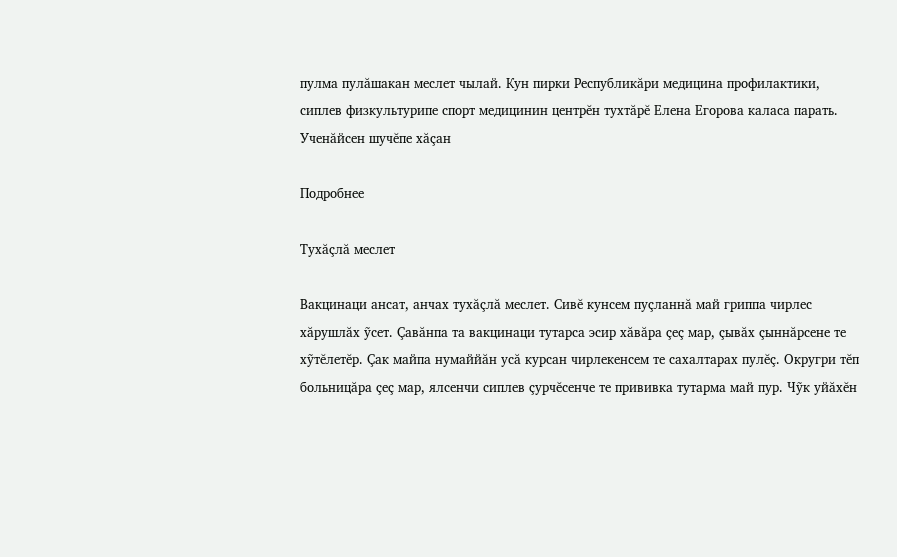пулма пулăшакан меслет чылай. Кун пирки Республикăри медицина профилактики, сиплев физкультурипе спорт медицинин центрĕн тухтăрĕ Елена Егорова каласа парать. Ученăйсен шучĕпе хăçан

Подробнее

Тухăçлă меслет

Вакцинаци ансат, анчах тухăçлă меслет. Сивĕ кунсем пуçланнă май гриппа чирлес хăрушлăх ỹсет. Çавăнпа та вакцинаци тутарса эсир хăвăра çеç мар, çывăх çыннăрсене те хỹтĕлетĕр. Çак майпа нумаййăн усă курсан чирлекенсем те сахалтарах пулĕç. Округри тĕп больницăра çеç мар, ялсенчи сиплев çурчĕсенче те прививка тутарма май пур. Чỹк уйăхĕн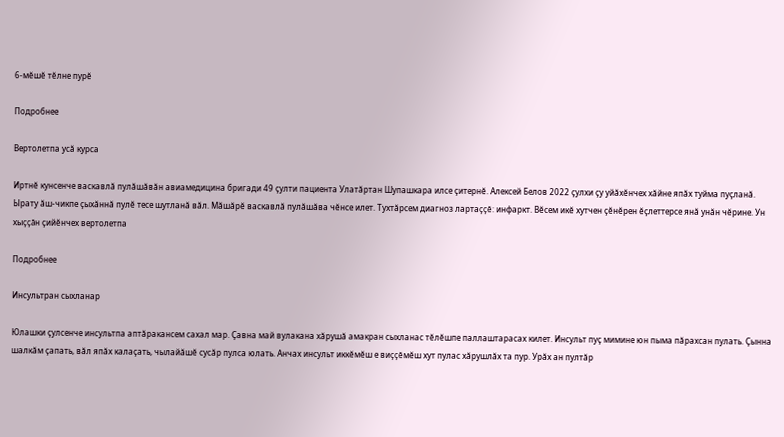6-мĕшĕ тĕлне пурĕ

Подробнее

Вертолетпа усă курса

Иртнĕ кунсенче васкавлă пулăшăвăн авиамедицина бригади 49 çулти пациента Улатăртан Шупашкара илсе çитернĕ. Алексей Белов 2022 çулхи çу уйăхĕнчех хăйне япăх туйма пуçланă. Ырату ăш-чикпе çыхăннă пулĕ тесе шутланă вăл. Мăшăрĕ васкавлă пулăшăва чĕнсе илет. Тухтăрсем диагноз лартаççĕ: инфаркт. Вĕсем икĕ хутчен çĕнĕрен ĕçлеттерсе янă унăн чĕрине. Ун хыççăн çийĕнчех вертолетпа

Подробнее

Инсультран сыхланар

Юлашки çулсенче инсультпа аптăракансем сахал мар. Çавна май вулакана хăрушă амакран сыхланас тĕлĕшпе паллаштарасах килет. Инсульт пуç мимине юн пыма пăрахсан пулать. Çынна шалкăм çапать, вăл япăх калаçать, чылайăшĕ сусăр пулса юлать. Анчах инсульт иккĕмĕш е виççĕмĕш хут пулас хăрушлăх та пур. Урăх ан пултăр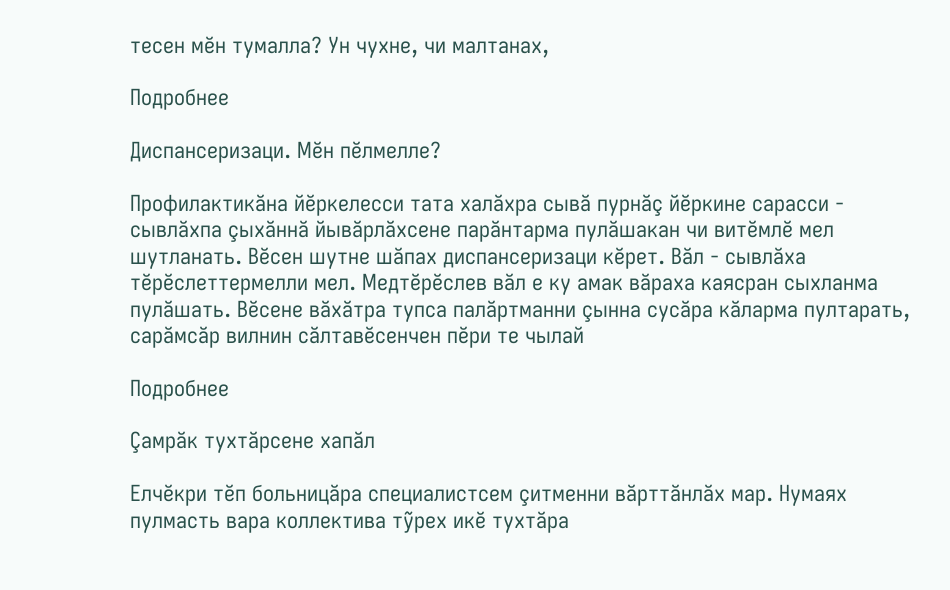тесен мĕн тумалла? Ун чухне, чи малтанах,

Подробнее

Диспансеризаци. Мĕн пĕлмелле?

Профилактикăна йĕркелесси тата халăхра сывă пурнăç йĕркине сарасси - сывлăхпа çыхăннă йывăрлăхсене парăнтарма пулăшакан чи витĕмлĕ мел шутланать. Вĕсен шутне шăпах диспансеризаци кĕрет. Вăл - сывлăха тĕрĕслеттермелли мел. Медтĕрĕслев вăл е ку амак вăраха каясран сыхланма пулăшать. Вĕсене вăхăтра тупса палăртманни çынна сусăра кăларма пултарать, сарăмсăр вилнин сăлтавĕсенчен пĕри те чылай

Подробнее

Çамрăк тухтăрсене хапăл

Елчĕкри тĕп больницăра специалистсем çитменни вăрттăнлăх мар. Нумаях пулмасть вара коллектива тỹрех икĕ тухтăра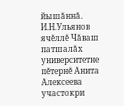йышăннă. И.Н.Ульянов ячĕллĕ Чăваш патшалăх университетне пĕтернĕ Анита Алексеева участокри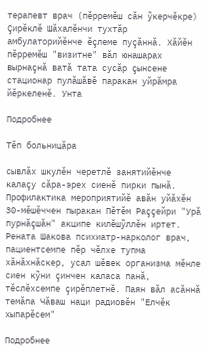терапевт врач (пĕрремĕш сăн ỹкерчĕкре) Çирĕклĕ Шăхалĕнчи тухтăр амбулаторийĕнче ĕçлеме пуçăннă. Хăйĕн пĕрремĕш "визитне" вăл юнашарах вырнаçнă ватă тата сусăр çынсене стационар пулăшăвĕ паракан уйрăмра йĕркеленĕ. Унта

Подробнее

Тĕп больницăра

сывлăх шкулĕн черетлĕ занятийĕнче калаçу сăра-эрех сиенĕ пирки пынă. Профилактика мероприятийĕ авăн уйăхĕн 30-мĕшĕччен пыракан Пĕтĕм Раççейри "Урă пурнăçшăн" акципе килĕшỹллĕн иртет. Рената Шакова психиатр-нарколог врач, пациентсемпе пĕр чĕлхе тупма хăнăхнăскер, усал шĕвек организма мĕнле сиен кỹни çинчен каласа панă, тĕслĕхсемпе çирĕплетнĕ. Паян вăл асăннă темăпа Чăваш наци радиовĕн "Елчĕк хыпарĕсем"

Подробнее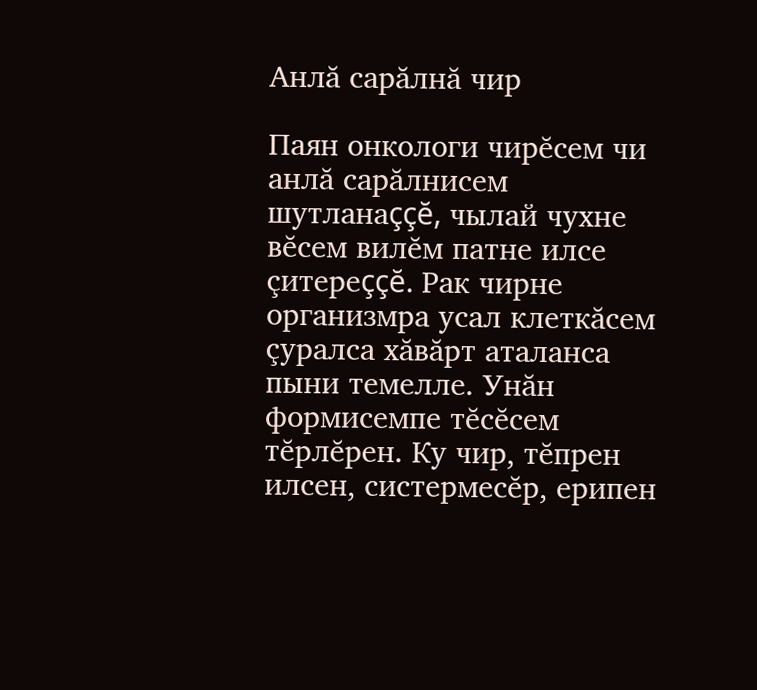Анлă сарăлнă чир

Паян онкологи чирĕсем чи анлă сарăлнисем шутланаççĕ, чылай чухне вĕсем вилĕм патне илсе çитереççĕ. Рак чирне организмра усал клеткăсем çуралса хăвăрт аталанса пыни темелле. Унăн формисемпе тĕсĕсем тĕрлĕрен. Ку чир, тĕпрен илсен, систермесĕр, ерипен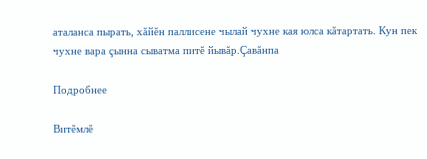аталанса пырать, хăйĕн паллисене чылай чухне кая юлса кăтартать. Кун пек чухне вара çынна сыватма питĕ йывăр.Çавăнпа

Подробнее

Витĕмлĕ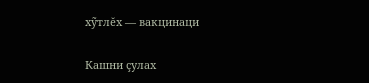хỹтлĕх — вакцинаци

Кашни çулах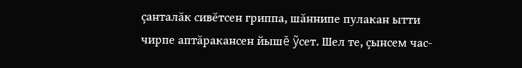çанталăк сивĕтсен гриппа, шăннипе пулакан ытти чирпе аптăракансен йышĕ ỹсет. Шел те, çынсем час-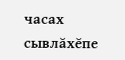часах сывлăхĕпе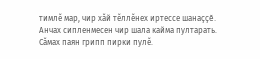тимлĕ мар, чир хăй тĕллĕнех иртессе шанаççĕ. Анчах сипленмесен чир шала кайма пултарать. Сăмах паян грипп пирки пулĕ.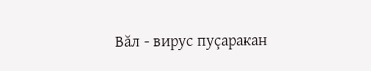Вăл - вирус пуçаракан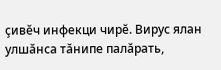çивĕч инфекци чирĕ. Вирус ялан улшăнса тăнипе палăрать,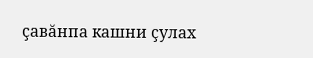çавăнпа кашни çулах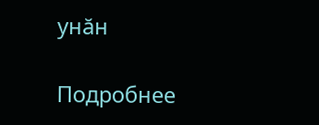унăн

Подробнее